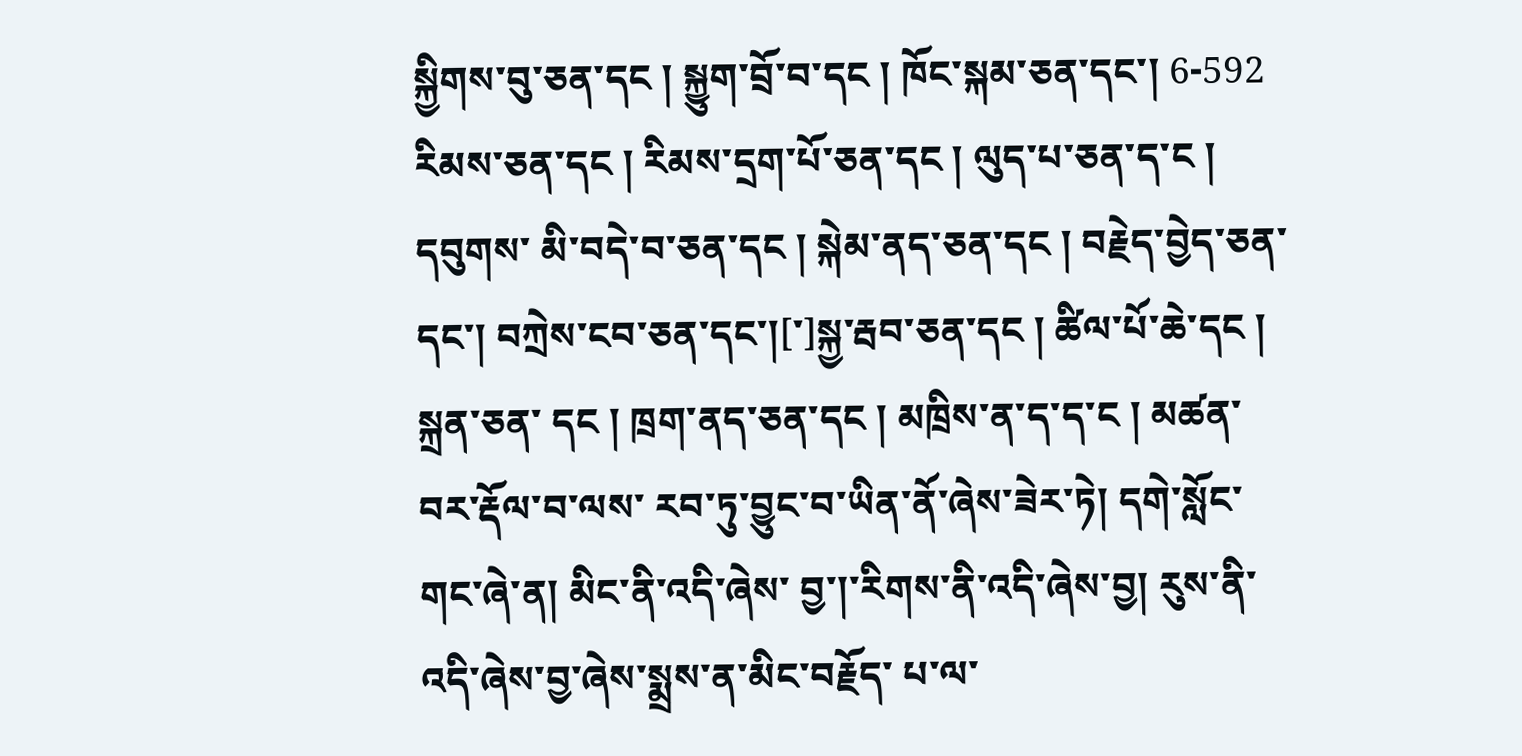སྐྱིགས་བུ་ཅན་དང ། སྐྱུག་བྲོ་བ་དང ། ཁོང་སྐམ་ཅན་དང་། 6-592 རིམས་ཅན་དང ། རིམས་དྲག་པོ་ཅན་དང ། ལུད་པ་ཅན་ད་ང ། དབུགས་ མི་བདེ་བ་ཅན་དང ། སྐེམ་ནད་ཅན་དང ། བརྗེད་བྱེད་ཅན་དང་། བཀྲེས་ངབ་ཅན་དང་།[་]སྐྱ་རྦབ་ཅན་དང ། ཚིལ་པོ་ཆེ་དང ། སྐྲན་ཅན་ དང ། ཁྲག་ནད་ཅན་དང ། མཁྲིས་ན་ད་ད་ང ། མཚན་བར་རྡོལ་བ་ལས་ རབ་ཏུ་བྱུང་བ་ཡིན་ནོ་ཞེས་ཟེར་ཏེ། དགེ་སློང་གང་ཞེ་ན། མིང་ནི་འདི་ཞེས་ བྱ་།་རིགས་ནི་འདི་ཞེས་བྱ། རུས་ནི་འདི་ཞེས་བྱ་ཞེས་སྨྲས་ན་མིང་བརྗོད་ པ་ལ་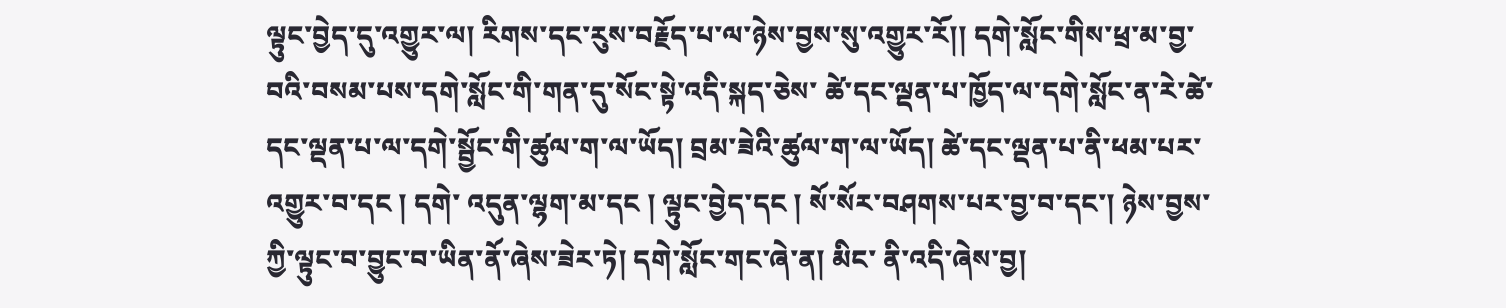ལྟུང་བྱེད་དུ་འགྱུར་ལ། རིགས་དང་རུས་བརྗོད་པ་ལ་ཉེས་བྱས་སུ་འགྱུར་རོ།། དགེ་སློང་གིས་ཕྲ་མ་བྱ་བའི་བསམ་པས་དགེ་སློང་གི་གན་དུ་སོང་སྟེ་འདི་སྐད་ཅེས་ ཚེ་དང་ལྡན་པ་ཁྱོད་ལ་དགེ་སློང་ན་རེ་ཚེ་དང་ལྡན་པ་ལ་དགེ་སྦྱོང་གི་ཚུལ་ག་ལ་ཡོད། བྲམ་ཟེའི་ཚུལ་ག་ལ་ཡོད། ཚེ་དང་ལྡན་པ་ནི་ཕམ་པར་འགྱུར་བ་དང ། དགེ་ འདུན་ལྷག་མ་དང ། ལྟུང་བྱེད་དང ། སོ་སོར་བཤགས་པར་བྱ་བ་དང་། ཉེས་བྱས་ཀྱི་ལྟུང་བ་བྱུང་བ་ཡིན་ནོ་ཞེས་ཟེར་ཏེ། དགེ་སློང་གང་ཞེ་ན། མིང་ ནི་འདི་ཞེས་བྱ།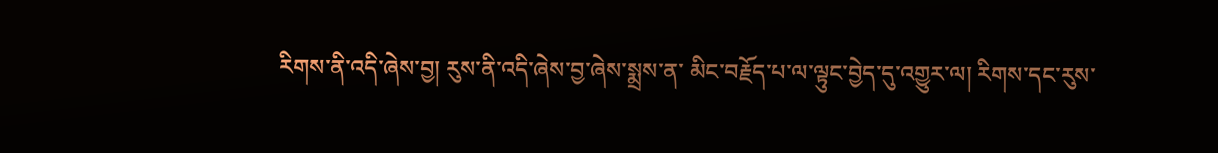རིགས་ནི་འདི་ཞེས་བྱ། རུས་ནི་འདི་ཞེས་བྱ་ཞེས་སྨྲས་ན་ མིང་བརྗོད་པ་ལ་ལྟུང་བྱེད་དུ་འགྱུར་ལ། རིགས་དང་རུས་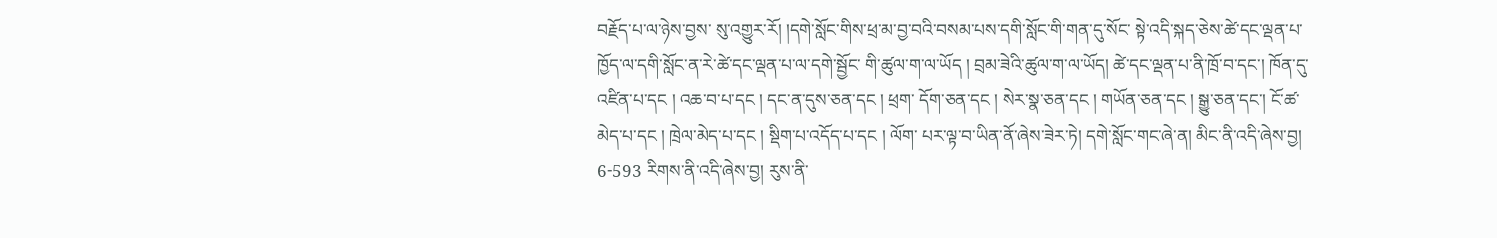བརྗོད་པ་ལ་ཉེས་བྱས་ སུ་འགྱུར་རོ། །དགེ་སློང་གིས་ཕྲ་མ་བྱ་བའི་བསམ་པས་དགི་སློང་གི་གན་དུ་སོང་ སྟེ་འདི་སྐད་ཅེས་ཚེ་དང་ལྡན་པ་ཁྱོད་ལ་དགི་སློང་ན་རེ་ཚེ་དང་ལྡན་པ་ལ་དགེ་སྦྱོང་ གི་ཚུལ་ག་ལ་ཡོད ། བྲམ་ཟེའི་ཚུལ་ག་ལ་ཡོད། ཚེ་དང་ལྡན་པ་ནི་ཁྲོ་བ་དང་། ཁོན་དུ་འཛིན་པ་དང ། འཆ་བ་པ་དང ། དང་ན་དུས་ཅན་དང ། ཕྲག་ དོག་ཅན་དང ། སེར་སྣ་ཅན་དང ། གཡོན་ཅན་དང ། སྒྱུ་ཅན་དང་། ངོ་ཚ་མེད་པ་དང ། ཁྲེལ་མེད་པ་དང ། སྡིག་པ་འདོད་པ་དང ། ལོག་ པར་ལྟ་བ་ཡིན་ནོ་ཞེས་ཟེར་ཏེ། དགེ་སློང་གང་ཞེ་ན། མིང་ནི་འདི་ཞེས་བྱ། 6-593 རིགས་ནི་འདི་ཞེས་བྱ། རུས་ནི་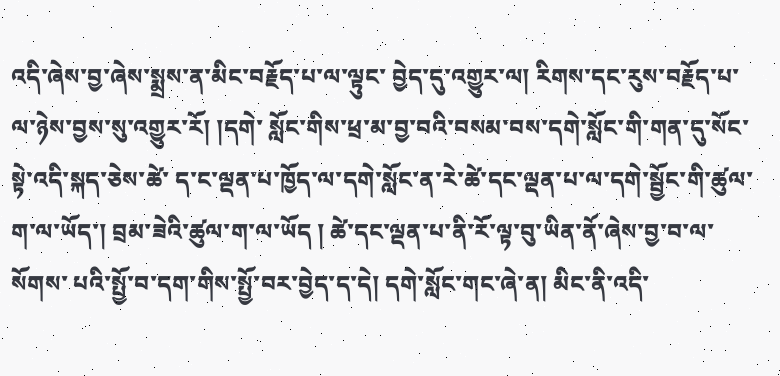འདི་ཞེས་བྱ་ཞེས་སྨྲས་ན་མིང་བརྗོད་པ་ལ་ལྟུང་ བྱེད་དུ་འགྱུར་ལ། རིགས་དང་རུས་བརྗོད་པ་ལ་ཉེས་བྱས་སུ་འགྱུར་རོ། །དགེ་ སློང་གིས་ཕྲ་མ་བྱ་བའི་བསམ་བས་དགེ་སློང་གི་གན་དུ་སོང་སྟེ་འདི་སྐད་ཅེས་ཚེ་ ད་ང་ལྡན་པ་ཁྱོད་ལ་དགེ་སློང་ན་རེ་ཚེ་དང་ལྡན་པ་ལ་དགེ་སྦྱོང་གི་ཚུལ་ག་ལ་ཡོད་། བྲམ་ཟེའི་ཚུལ་ག་ལ་ཡོད ། ཚེ་དང་ལྡན་པ་ནི་རོ་ལྟ་བུ་ཡིན་ནོ་ཞེས་བྱ་བ་ལ་སོགས་ པའི་སྤྱོ་བ་དག་གིས་སྤྱོ་བར་བྱེད་ད་དེ། དགེ་སློང་གང་ཞེ་ན། མིང་ནི་འདི་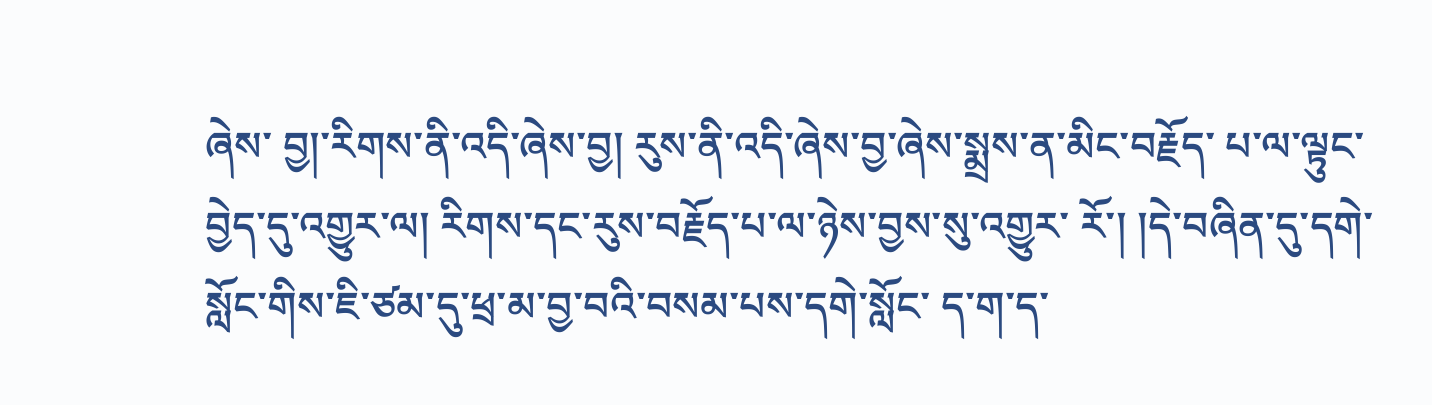ཞེས་ བྱ།་རིགས་ནི་འདི་ཞེས་བྱ། རུས་ནི་འདི་ཞེས་བྱ་ཞེས་སྨྲས་ན་མིང་བརྗོད་ པ་ལ་ལྟུང་བྱེད་དུ་འགྱུར་ལ། རིགས་དང་རུས་བརྗོད་པ་ལ་ཉེས་བྱས་སུ་འགྱུར་ རོ་། །དེ་བཞིན་དུ་དགེ་སློང་གིས་ཇི་ཙམ་དུ་ཕྲ་མ་བྱ་བའི་བསམ་པས་དགེ་སློང་ ད་ག་ད་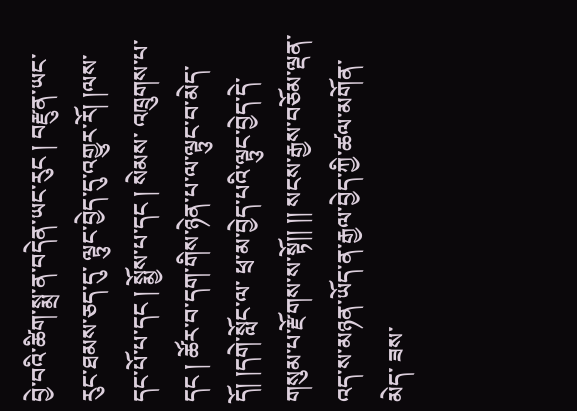བྱེ་བའི་ཚིག་སྨྲ་ན་བདེན་ཡང་རུང ། བརྫུན་ཡང་རུང་ཐམས་ཅད་དུ་ ལྟུང་བྱེད་དུ་འགྱུར་རོ། །ལས་དང་པོ་པ་དང ། སྨྱོས་པ་དང ། སེམས་ འཁྲུགས་པ་དང ། ཚོར་བ་དག་གིས་ཉེན་པ་ལ་ལྟུང་བ་མེད་དོ། །དགེ་སློང་ལ་ ཕྲ་མ་བྱེད་པའི་ལྟུང་བྱེད་དེ་གསུམ་པ་རྫོགས་ས་སྟོ།། །། སངས་རྒྱས་བཅོམ་ལྡན་འད་ས་མཉན་ཡོད་ན་རྒྱལ་བྱེད་ཀྱི་ཚལ་མགོན་མེད་ ཟས་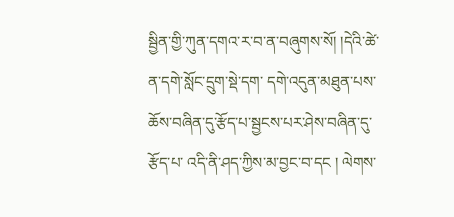སྦྱིན་གྱི་ཀུན་དགའ་ར་བ་ན་བཞུགས་སོ། །དེའི་ཚེ་ན་དགེ་སློང་དྲུག་སྡེ་དག་ དགེ་འདུན་མཐུན་པས་ཆོས་བཞིན་དུ་རྩོད་པ་སྦྱངས་པར་ཤེས་བཞིན་དུ་རྩོད་པ་ འདི་ནི་ཤད་ཀྱིས་མ་བྱང་བ་དང ། ལེགས་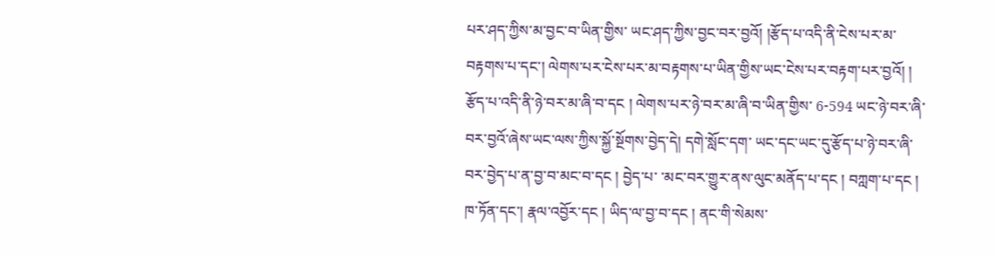པར་ཤད་ཀྱིས་མ་བྱང་བ་ཡིན་གྱིས་ ཡང་ཤད་ཀྱིས་བྱང་བར་བྱའོ། །རྩོད་པ་འདི་ནི་ངེས་པར་མ་བརྟགས་པ་དང་། ལེགས་པར་ངེས་པར་མ་བརྟགས་པ་ཡིན་གྱིས་ཡང་ངེས་པར་བརྟག་པར་བྱའོ། ། རྩོད་པ་འདི་ནི་ཉེ་བར་མ་ཞི་བ་དང ། ལེགས་པར་ཉེ་བར་མ་ཞི་བ་ཡིན་གྱིས་ 6-594 ཡང་ཉེ་བར་ཞི་བར་བྱའོ་ཞེས་ཡང་ལས་ཀྱིས་སྐྱོ་སྔོགས་བྱེད་དེ། དགེ་སློང་དག་ ཡང་དང་ཡང་དུ་རྩོད་པ་ཉེ་བར་ཞི་བར་བྱེད་པ་ན་བྱ་བ་མང་བ་དང ། བྱེད་པ་ ་མང་བར་གྱུར་ནས་ལུང་མནོད་པ་དང ། བཀླག་པ་དང ། ཁ་ཏོན་དང་། རྣལ་འབྱོར་དང ། ཡིད་ལ་བྱ་བ་དང ། ནང་གི་སེམས་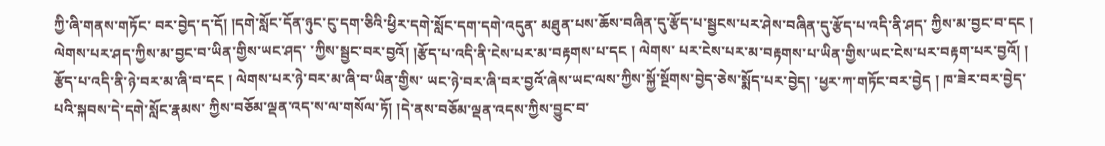ཀྱི་ཞི་གནས་གཏོང་ བར་བྱེད་ད་དོ། །དགེ་སློང་དོན་ཉུང་ངུ་དག་ཅིའི་ཕྱིར་དགེ་སློང་དག་དགེ་འདུན་ མཐུན་པས་ཆོས་བཞིན་དུ་རྩོད་པ་སྦྱངས་པར་ཤེས་བཞིན་དུ་རྩོད་པ་འདི་ནི་ཤད་ ཀྱིས་མ་བྱང་བ་དང ། ལེགས་པར་ཤད་ཀྱིས་མ་བྱང་བ་ཡིན་གྱིས་ཡང་ཤད་ ་ཀྱིས་སྦྱང་བར་བྱའོ། །རྩོད་པ་འདི་ནི་ངེས་པར་མ་བརྟགས་པ་དང ། ལེགས་ པར་ངེས་པར་མ་བརྟགས་པ་ཡིན་གྱིས་ཡང་ངེས་པར་བརྟག་པར་བྱའོ། ། རྩོད་པ་འདི་ནི་ཉེ་བར་མ་ཞི་བ་དང ། ལེགས་པར་ཉེ་བར་མ་ཞི་བ་ཡིན་གྱིས་ ཡང་ཉེ་བར་ཞི་བར་བྱའོ་ཞེས་ཡང་ལས་ཀྱིས་སྐྱོ་སྔོགས་བྱེད་ཅེས་སྨོད་པར་བྱེད། ་ཕྱར་ཀ་གཏོང་བར་བྱེད ། ཁ་ཟེར་བར་བྱེད་པའི་སྐབས་དེ་དགེ་སློང་རྣམས་ ཀྱིས་བཅོམ་ལྡན་འད་ས་ལ་གསོལ་ཏོ། །དེ་ནས་བཅོམ་ལྡན་འདས་ཀྱིས་བྱུང་བ་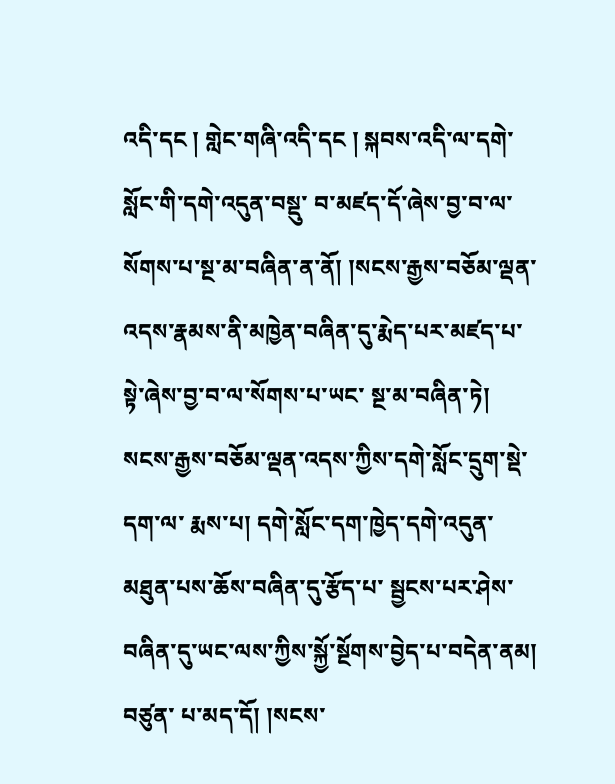འདི་དང ། གླེང་གཞི་འདི་དང ། སྐབས་འདི་ལ་དགེ་སློང་གི་དགེ་འདུན་བསྡུ་ བ་མཛད་དོ་ཞེས་བྱ་བ་ལ་སོགས་པ་སྔ་མ་བཞིན་ན་ནོ། །སངས་རྒྱས་བཅོམ་ལྡན་ འདས་རྣམས་ནི་མཁྱེན་བཞིན་དུ་རྨེད་པར་མཛད་པ་སྟེ་ཞེས་བྱ་བ་ལ་སོགས་པ་ཡང་ སྔ་མ་བཞིན་ཏེ། སངས་རྒྱས་བཅོམ་ལྡན་འདས་ཀྱིས་དགེ་སློང་དྲུག་སྡེ་དག་ལ་ རྨས་པ། དགེ་སློང་དག་ཁྱེད་དགེ་འདུན་མཐུན་པས་ཆོས་བཞིན་དུ་རྩོད་པ་ སྦྱངས་པར་ཤེས་བཞིན་དུ་ཡང་ལས་ཀྱིས་སྐྱོ་སྔོགས་བྱེད་པ་བདེན་ནམ། བཙུན་ པ་མད་དོ། །སངས་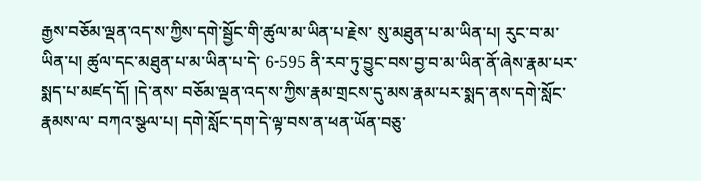རྒྱས་བཅོམ་ལྡན་འད་ས་ཀྱིས་དགེ་སྦྱོང་གི་ཚུལ་མ་ཡིན་པ་རྗེས་ སུ་མཐུན་པ་མ་ཡིན་པ། རུང་བ་མ་ཡིན་པ། ཚུལ་དང་མཐུན་པ་མ་ཡིན་པ་དེ་ 6-595 ནི་རབ་ཏུ་བྱུང་བས་བྱ་བ་མ་ཡིན་ནོ་ཞེས་རྣམ་པར་སྨད་པ་མཛད་དོ། །དེ་ནས་ བཅོམ་ལྡན་འད་ས་ཀྱིས་རྣམ་གྲངས་དུ་མས་རྣམ་པར་སྨད་ནས་དགེ་སློང་རྣམས་ལ་ བཀའ་སྩལ་པ། དགེ་སློང་དག་དེ་ལྟ་བས་ན་ཕན་ཡོན་བཅུ་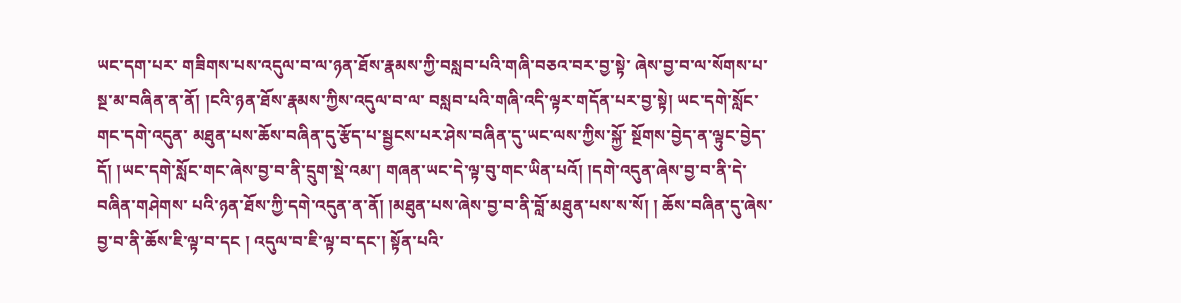ཡང་དག་པར་ གཟིགས་པས་འདུལ་བ་ལ་ཉན་ཐོས་རྣམས་ཀྱི་བསླབ་པའི་གཞི་བཅའ་བར་བྱ་སྟེ་ ཞེས་བྱ་བ་ལ་སོགས་པ་སྔ་མ་བཞིན་ན་ནོ། །ངའི་ཉན་ཐོས་རྣམས་ཀྱིས་འདུལ་བ་ལ་ བསླབ་པའི་གཞི་འདི་ལྟར་གདོན་པར་བྱ་སྟེ། ཡང་དགེ་སློང་གང་དགེ་འདུན་ མཐུན་པས་ཆོས་བཞིན་དུ་རྩོད་པ་སྦྱངས་པར་ཤེས་བཞིན་དུ་ཡང་ལས་ཀྱིས་སྐྱོ་ སྔོགས་བྱེད་ན་ལྟུང་བྱེད་དོ། །ཡང་དགེ་སློང་གང་ཞེས་བྱ་བ་ནི་དྲུག་སྡེ་འམ་། གཞན་ཡང་དེ་ལྟ་བུ་གང་ཡིན་པའོ། །དགེ་འདུན་ཞེས་བྱ་བ་ནི་དེ་བཞིན་གཤེགས་ པའི་ཉན་ཐོས་ཀྱི་དགེ་འདུན་ན་ནོ། །མཐུན་པས་ཞེས་བྱ་བ་ནི་བློ་མཐུན་པས་ས་སོ། ། ཆོས་བཞིན་དུ་ཞེས་བྱ་བ་ནི་ཆོས་ཇི་ལྟ་བ་དང ། འདུལ་བ་ཇི་ལྟ་བ་དང་། སྟོན་པའི་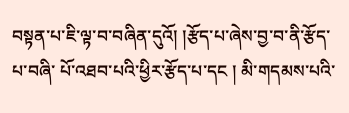བསྟན་པ་ཇི་ལྟ་བ་བཞིན་དུའོ། །རྩོད་པ་ཞེས་བྱ་བ་ནི་རྩོད་པ་བཞི་ པོ་འཐབ་པའི་ཕྱིར་རྩོད་པ་དང ། མི་གདམས་པའི་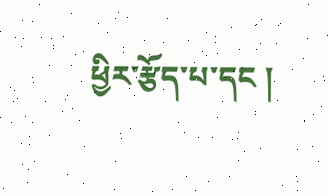ཕྱིར་རྩོད་པ་དང །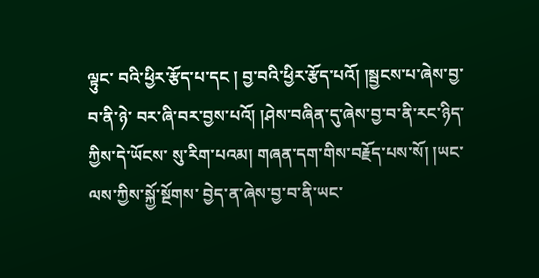ལྟུང་ བའི་ཕྱིར་རྩོད་པ་དང ། བྱ་བའི་ཕྱིར་རྩོད་པའོ། །སྦྱངས་པ་ཞེས་བྱ་བ་ནི་ཉེ་ བར་ཞི་བར་བྱས་པའོ། །ཤེས་བཞིན་དུ་ཞེས་བྱ་བ་ནི་རང་ཉིད་ཀྱིས་དེ་ཡོངས་ སུ་རིག་པའམ། གཞན་དག་གིས་བརྗོད་པས་སོ། །ཡང་ལས་ཀྱིས་སྐྱོ་སྔོགས་ བྱེད་ན་ཞེས་བྱ་བ་ནི་ཡང་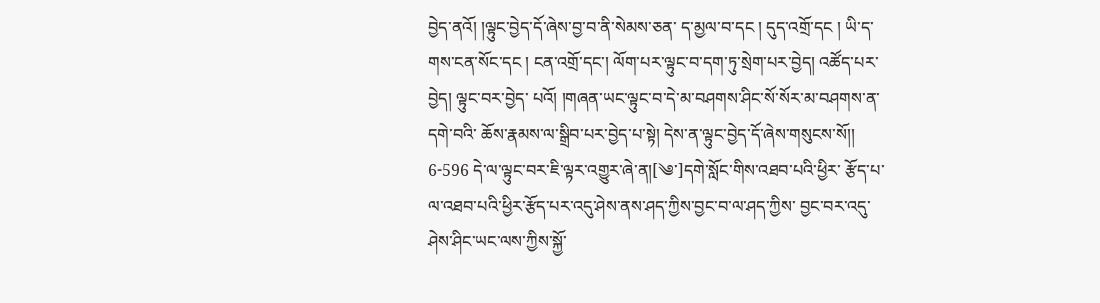བྱེད་ནའོ། །ལྟུང་བྱེད་དོ་ཞེས་བྱ་བ་ནི་སེམས་ཅན་ ད་མྱལ་བ་དང ། དུད་འགྲོ་དང ། ཡི་ད་གས་ངན་སོང་དང ། ངན་འགྲོ་དང་། ལོག་པར་ལྟུང་བ་དག་ཏུ་སྲེག་པར་བྱེད། འཚོད་པར་བྱེད། ལྟུང་བར་བྱེད་ པའོ། །གཞན་ཡང་ལྟུང་བ་དེ་མ་བཤགས་ཤིང་སོ་སོར་མ་བཤགས་ན་དགེ་བའི་ ཆོས་རྣམས་ལ་སྒྲིབ་པར་བྱེད་པ་སྟེ། དེས་ན་ལྟུང་བྱེད་དོ་ཞེས་གསུངས་སོ།། 6-596 དེ་ལ་ལྟུང་བར་ཇི་ལྟར་འགྱུར་ཞེ་ན།[༄་]དགེ་སློང་གིས་འཐབ་པའི་ཕྱིར་ རྩོད་པ་ལ་འཐབ་པའི་ཕྱིར་རྩོད་པར་འདུ་ཤེས་ནས་ཤད་ཀྱིས་བྱང་བ་ལ་ཤད་ཀྱིས་ བྱང་བར་འདུ་ཤེས་ཤིང་ཡང་ལས་ཀྱིས་སྐྱོ་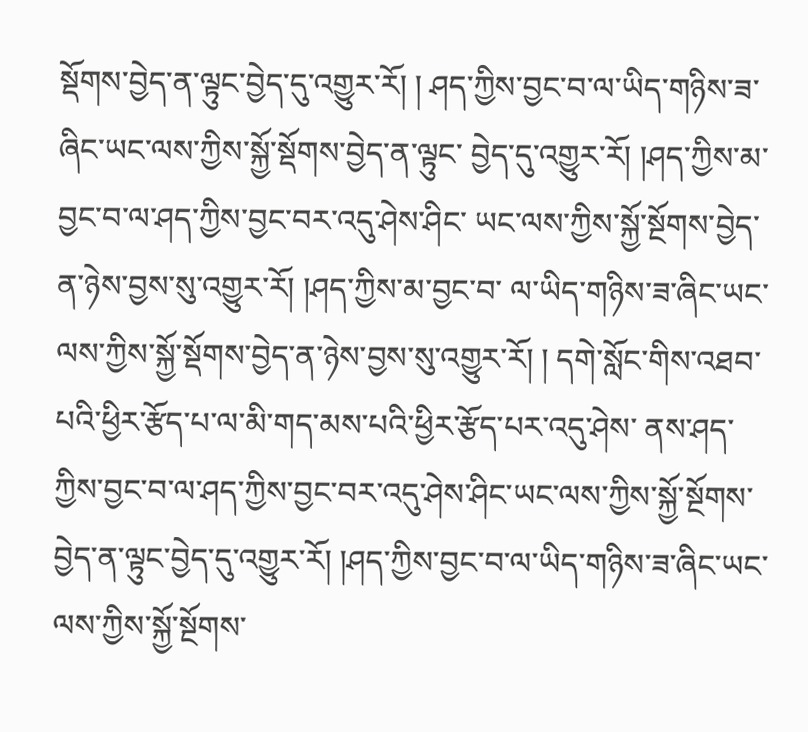སྡོགས་བྱེད་ན་ལྟུང་བྱེད་དུ་འགྱུར་རོ། ། ཤད་ཀྱིས་བྱང་བ་ལ་ཡིད་གཉིས་ཟ་ཞིང་ཡང་ལས་ཀྱིས་སྐྱོ་སྡོགས་བྱེད་ན་ལྟུང་ བྱེད་དུ་འགྱུར་རོ། །ཤད་ཀྱིས་མ་བྱང་བ་ལ་ཤད་ཀྱིས་བྱང་བར་འདུ་ཤེས་ཤིང་ ཡང་ལས་ཀྱིས་སྐྱོ་སྔོགས་བྱེད་ན་ཉེས་བྱས་སུ་འགྱུར་རོ། །ཤད་ཀྱིས་མ་བྱང་བ་ ལ་ཡིད་གཉིས་ཟ་ཞིང་ཡང་ལས་ཀྱིས་སྐྱོ་སྡོགས་བྱེད་ན་ཉེས་བྱས་སུ་འགྱུར་རོ། ། དགེ་སློང་གིས་འཐབ་པའི་ཕྱིར་རྩོད་པ་ལ་མི་གད་མས་པའི་ཕྱིར་རྩོད་པར་འདུ་ཤེས་ ནས་ཤད་ཀྱིས་བྱང་བ་ལ་ཤད་ཀྱིས་བྱང་བར་འདུ་ཤེས་ཤིང་ཡང་ལས་ཀྱིས་སྐྱོ་སྔོགས་ བྱེད་ན་ལྟུང་བྱེད་དུ་འགྱུར་རོ། །ཤད་ཀྱིས་བྱང་བ་ལ་ཡིད་གཉིས་ཟ་ཞིང་ཡང་ ལས་ཀྱིས་སྐྱོ་སྔོགས་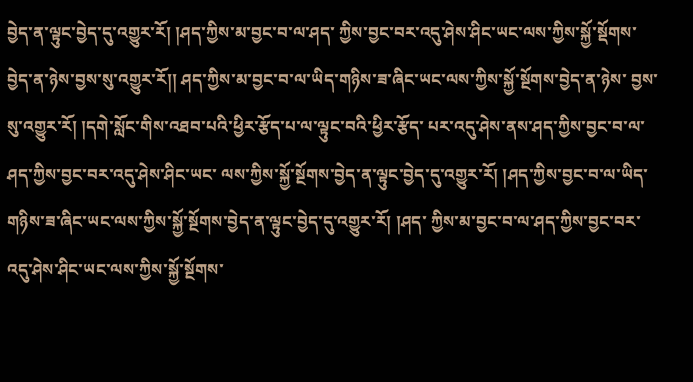བྱེད་ན་ལྟུང་བྱེད་དུ་འགྱུར་རོ། །ཤད་ཀྱིས་མ་བྱང་བ་ལ་ཤད་ ཀྱིས་བྱང་བར་འདུ་ཤེས་ཤིང་ཡང་ལས་ཀྱིས་སྐྱོ་སྡོགས་བྱེད་ན་ཉེས་བྱས་སུ་འགྱུར་རོ།། ཤད་ཀྱིས་མ་བྱང་བ་ལ་ཡིད་གཉིས་ཟ་ཞིང་ཡང་ལས་ཀྱིས་སྐྱོ་སྔོགས་བྱེད་ན་ཉེས་ བྱས་སུ་འགྱུར་རོ། །དགེ་སློང་གིས་འཐབ་པའི་ཕྱིར་རྩོད་པ་ལ་ལྟུང་བའི་ཕྱིར་རྩོད་ པར་འདུ་ཤེས་ནས་ཤད་ཀྱིས་བྱང་བ་ལ་ཤད་ཀྱིས་བྱང་བར་འདུ་ཤེས་ཤིང་ཡང་ ལས་ཀྱིས་སྐྱོ་སྔོགས་བྱེད་ན་ལྟུང་བྱེད་དུ་འགྱུར་རོ། །ཤད་ཀྱིས་བྱང་བ་ལ་ཡིད་ གཉིས་ཟ་ཞིང་ཡང་ལས་ཀྱིས་སྐྱོ་སྔོགས་བྱེད་ན་ལྟུང་བྱེད་དུ་འགྱུར་རོ། །ཤད་ ཀྱིས་མ་བྱང་བ་ལ་ཤད་ཀྱིས་བྱང་བར་འདུ་ཤེས་ཤིང་ཡང་ལས་ཀྱིས་སྐྱོ་སྔོགས་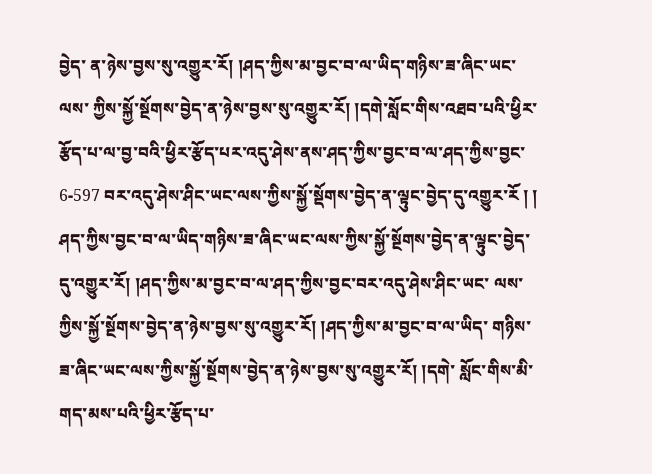བྱེད་ ན་ཉེས་བྱས་སུ་འགྱུར་རོ། །ཤད་ཀྱིས་མ་བྱང་བ་ལ་ཡིད་གཉིས་ཟ་ཞིང་ཡང་ལས་ ཀྱིས་སྐྱོ་སྔོགས་བྱེད་ན་ཉེས་བྱས་སུ་འགྱུར་རོ། །དགེ་སློང་གིས་འཐབ་པའི་ཕྱིར་ རྩོད་པ་ལ་བྱ་བའི་ཕྱིར་རྩོད་པར་འདུ་ཤེས་ནས་ཤད་ཀྱིས་བྱང་བ་ལ་ཤད་ཀྱིས་བྱང་ 6-597 བར་འདུ་ཤེས་ཤིང་ཡང་ལས་ཀྱིས་སྐྱོ་སྡོགས་བྱེད་ན་ལྟུང་བྱེད་དུ་འགྱུར་རོ ། ། ཤད་ཀྱིས་བྱང་བ་ལ་ཡིད་གཉིས་ཟ་ཞིང་ཡང་ལས་ཀྱིས་སྐྱོ་སྔོགས་བྱེད་ན་ལྟུང་བྱེད་ དུ་འགྱུར་རོ། །ཤད་ཀྱིས་མ་བྱང་བ་ལ་ཤད་ཀྱིས་བྱང་བར་འདུ་ཤེས་ཤིང་ཡང་ ལས་ཀྱིས་སྐྱོ་སྔོགས་བྱེད་ན་ཉེས་བྱས་སུ་འགྱུར་རོ། །ཤད་ཀྱིས་མ་བྱང་བ་ལ་ཡིད་ གཉིས་ཟ་ཞིང་ཡང་ལས་ཀྱིས་སྐྱོ་སྔོགས་བྱེད་ན་ཉེས་བྱས་སུ་འགྱུར་རོ། །དགེ་ སློང་གིས་མི་གད་མས་པའི་ཕྱིར་རྩོད་པ་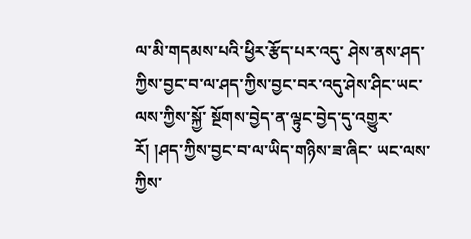ལ་མི་གདམས་པའི་ཕྱིར་རྩོད་པར་འདུ་ ཤེས་ནས་ཤད་ཀྱིས་བྱང་བ་ལ་ཤད་ཀྱིས་བྱང་བར་འདུ་ཤེས་ཤིང་ཡང་ལས་ཀྱིས་སྐྱོ་ སྔོགས་བྱེད་ན་ལྟུང་བྱེད་དུ་འགྱུར་རོ། །ཤད་ཀྱིས་བྱང་བ་ལ་ཡིད་གཉིས་ཟ་ཞིང་ ཡང་ལས་ཀྱིས་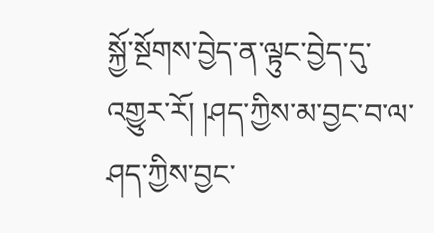སྐྱོ་སྔོགས་བྱེད་ན་ལྟུང་བྱེད་དུ་འགྱུར་རོ། །ཤད་ཀྱིས་མ་བྱང་བ་ལ་ ཤད་ཀྱིས་བྱང་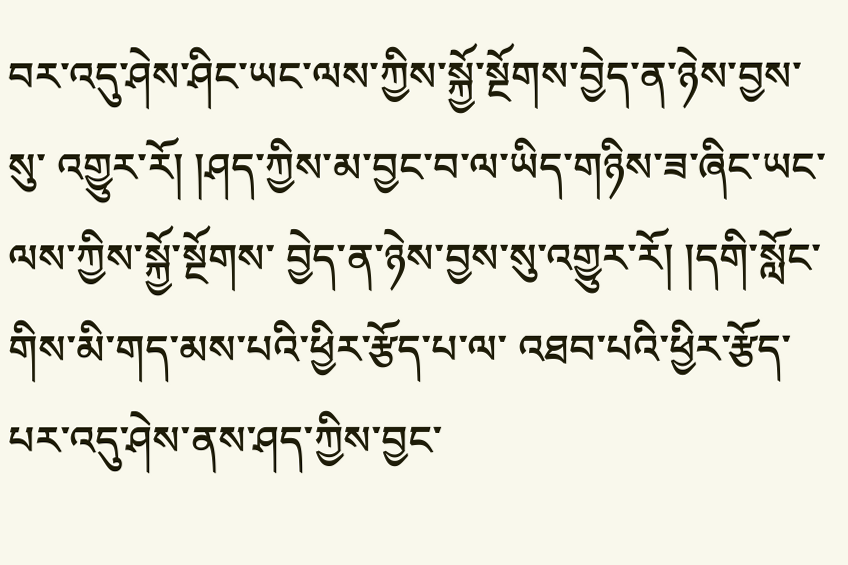བར་འདུ་ཤེས་ཤིང་ཡང་ལས་ཀྱིས་སྐྱོ་སྔོགས་བྱེད་ན་ཉེས་བྱས་སུ་ འགྱུར་རོ། །ཤད་ཀྱིས་མ་བྱང་བ་ལ་ཡིད་གཉིས་ཟ་ཞིང་ཡང་ལས་ཀྱིས་སྐྱོ་སྔོགས་ བྱེད་ན་ཉེས་བྱས་སུ་འགྱུར་རོ། །དགི་སློང་གིས་མི་གད་མས་པའི་ཕྱིར་རྩོད་པ་ལ་ འཐབ་པའི་ཕྱིར་རྩོད་པར་འདུ་ཤེས་ནས་ཤད་ཀྱིས་བྱང་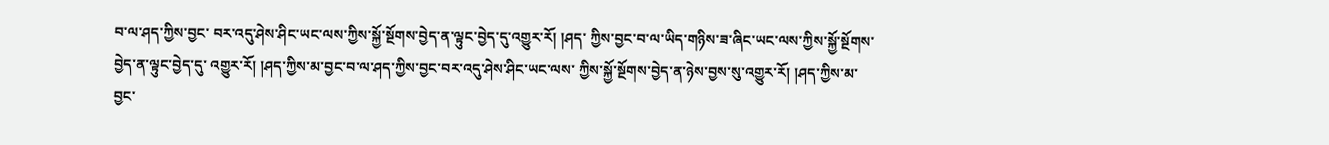བ་ལ་ཤད་ཀྱིས་བྱང་ བར་འདུ་ཤེས་ཤིང་ཡང་ལས་ཀྱིས་སྐྱོ་སྔོགས་བྱེད་ན་ལྟུང་བྱེད་དུ་འགྱུར་རོ། །ཤད་ ཀྱིས་བྱང་བ་ལ་ཡིད་གཉིས་ཟ་ཞིང་ཡང་ལས་ཀྱིས་སྐྱོ་སྔོགས་བྱེད་ན་ལྟུང་བྱེད་དུ་ འགྱུར་རོ། །ཤད་ཀྱིས་མ་བྱང་བ་ལ་ཤད་ཀྱིས་བྱང་བར་འདུ་ཤེས་ཤིང་ཡང་ལས་ ཀྱིས་སྐྱོ་སྔོགས་བྱེད་ན་ཉེས་བྱས་སུ་འགྱུར་རོ། །ཤད་ཀྱིས་མ་བྱང་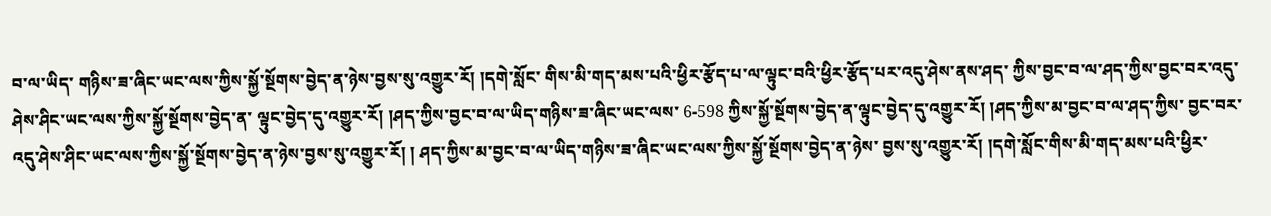བ་ལ་ཡིད་ གཉིས་ཟ་ཞིང་ཡང་ལས་ཀྱིས་སྐྱོ་སྔོགས་བྱེད་ན་ཉེས་བྱས་སུ་འགྱུར་རོ། །དགེ་སློང་ གིས་མི་གད་མས་པའི་ཕྱིར་རྩོད་པ་ལ་ལྟུང་བའི་ཕྱིར་རྩོད་པར་འདུ་ཤེས་ནས་ཤད་ ཀྱིས་བྱང་བ་ལ་ཤད་ཀྱིས་བྱང་བར་འདུ་ཤེས་ཤིང་ཡང་ལས་ཀྱིས་སྐྱོ་སྔོགས་བྱེད་ན་ ལྟུང་བྱེད་དུ་འགྱུར་རོ། །ཤད་ཀྱིས་བྱང་བ་ལ་ཡིད་གཉིས་ཟ་ཞིང་ཡང་ལས་ 6-598 ཀྱིས་སྐྱོ་སྔོགས་བྱེད་ན་ལྟུང་བྱེད་དུ་འགྱུར་རོ། །ཤད་ཀྱིས་མ་བྱང་བ་ལ་ཤད་ཀྱིས་ བྱང་བར་འདུ་ཤེས་ཤིང་ཡང་ལས་ཀྱིས་སྐྱོ་སྔོགས་བྱེད་ན་ཉེས་བྱས་སུ་འགྱུར་རོ། ། ཤད་ཀྱིས་མ་བྱང་བ་ལ་ཡིད་གཉིས་ཟ་ཞིང་ཡང་ལས་ཀྱིས་སྐྱོ་སྔོགས་བྱེད་ན་ཉེས་ བྱས་སུ་འགྱུར་རོ། །དགེ་སློང་གིས་མི་གད་མས་པའི་ཕྱིར་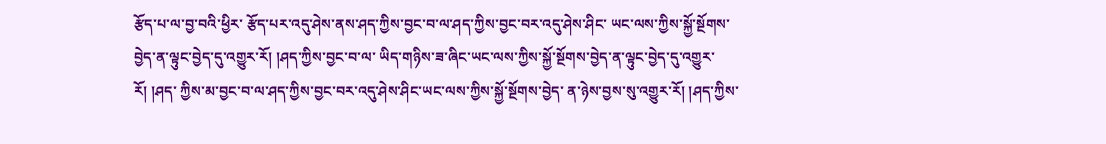རྩོད་པ་ལ་བྱ་བའི་ཕྱིར་ རྩོད་པར་འདུ་ཤེས་ནས་ཤད་ཀྱིས་བྱང་བ་ལ་ཤད་ཀྱིས་བྱང་བར་འདུ་ཤེས་ཤིང་ ཡང་ལས་ཀྱིས་སྐྱོ་སྔོགས་བྱེད་ན་ལྟུང་བྱེད་དུ་འགྱུར་རོ། །ཤད་ཀྱིས་བྱང་བ་ལ་ ཡིད་གཉིས་ཟ་ཞིང་ཡང་ལས་ཀྱིས་སྐྱོ་སྔོགས་བྱེད་ན་ལྟུང་བྱེད་དུ་འགྱུར་རོ། །ཤད་ ཀྱིས་མ་བྱང་བ་ལ་ཤད་ཀྱིས་བྱང་བར་འདུ་ཤེས་ཤིང་ཡང་ལས་ཀྱིས་སྐྱོ་སྔོགས་བྱེད་ ན་ཉེས་བྱས་སུ་འགྱུར་རོ། །ཤད་ཀྱིས་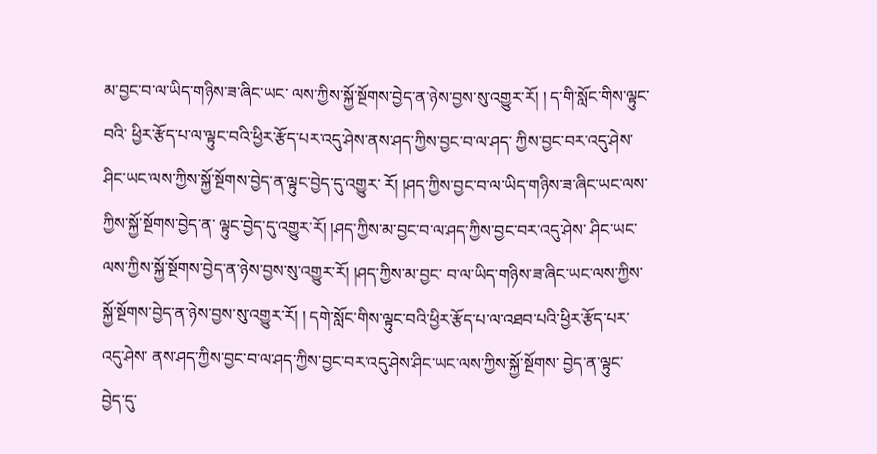མ་བྱང་བ་ལ་ཡིད་གཉིས་ཟ་ཞིང་ཡང་ ལས་ཀྱིས་སྐྱོ་སྔོགས་བྱེད་ན་ཉེས་བྱས་སུ་འགྱུར་རོ། ། ད་གི་སློང་གིས་ལྟུང་བའི་ ཕྱིར་རྩོད་པ་ལ་ལྟུང་བའི་ཕྱིར་རྩོད་པར་འདུ་ཤེས་ནས་ཤད་ཀྱིས་བྱང་བ་ལ་ཤད་ ཀྱིས་བྱང་བར་འདུ་ཤེས་ཤིང་ཡང་ལས་ཀྱིས་སྐྱོ་སྔོགས་བྱེད་ན་ལྟུང་བྱེད་དུ་འགྱུར་ རོ། །ཤད་ཀྱིས་བྱང་བ་ལ་ཡིད་གཉིས་ཟ་ཞིང་ཡང་ལས་ཀྱིས་སྐྱོ་སྔོགས་བྱེད་ན་ ལྟུང་བྱེད་དུ་འགྱུར་རོ། །ཤད་ཀྱིས་མ་བྱང་བ་ལ་ཤད་ཀྱིས་བྱང་བར་འདུ་ཤེས་ ཤིང་ཡང་ལས་ཀྱིས་སྐྱོ་སྔོགས་བྱེད་ན་ཉེས་བྱས་སུ་འགྱུར་རོ། །ཤད་ཀྱིས་མ་བྱང་ བ་ལ་ཡིད་གཉིས་ཟ་ཞིང་ཡང་ལས་ཀྱིས་སྐྱོ་སྔོགས་བྱེད་ན་ཉེས་བྱས་སུ་འགྱུར་རོ། ། དགེ་སློང་གིས་ལྟུང་བའི་ཕྱིར་རྩོད་པ་ལ་འཐབ་པའི་ཕྱིར་རྩོད་པར་འདུ་ཤེས་ ནས་ཤད་ཀྱིས་བྱང་བ་ལ་ཤད་ཀྱིས་བྱང་བར་འདུ་ཤེས་ཤིང་ཡང་ལས་ཀྱིས་སྐྱོ་སྔོགས་ བྱེད་ན་ལྟུང་བྱེད་དུ་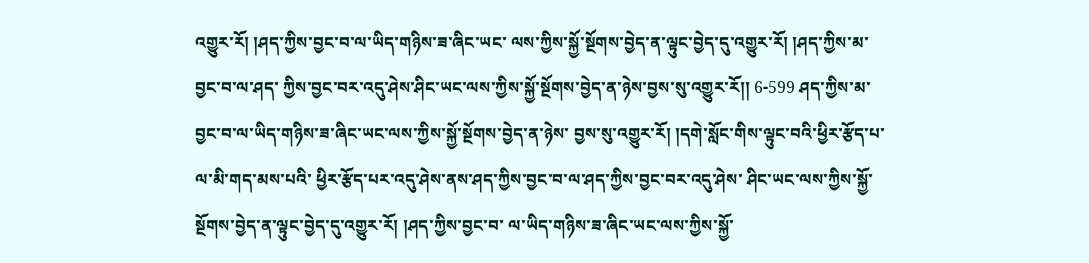འགྱུར་རོ། །ཤད་ཀྱིས་བྱང་བ་ལ་ཡིད་གཉིས་ཟ་ཞིང་ཡང་ ལས་ཀྱིས་སྐྱོ་སྔོགས་བྱེད་ན་ལྟུང་བྱེད་དུ་འགྱུར་རོ། །ཤད་ཀྱིས་མ་བྱང་བ་ལ་ཤད་ ཀྱིས་བྱང་བར་འདུ་ཤེས་ཤིང་ཡང་ལས་ཀྱིས་སྐྱོ་སྔོགས་བྱེད་ན་ཉེས་བྱས་སུ་འགྱུར་རོ།། 6-599 ཤད་ཀྱིས་མ་བྱང་བ་ལ་ཡིད་གཉིས་ཟ་ཞིང་ཡང་ལས་ཀྱིས་སྐྱོ་སྔོགས་བྱེད་ན་ཉེས་ བྱས་སུ་འགྱུར་རོ། །དགེ་སློང་གིས་ལྟུང་བའི་ཕྱིར་རྩོད་པ་ལ་མི་གད་མས་པའི་ ཕྱིར་རྩོད་པར་འདུ་ཤེས་ནས་ཤད་ཀྱིས་བྱང་བ་ལ་ཤད་ཀྱིས་བྱང་བར་འདུ་ཤེས་ ཤིང་ཡང་ལས་ཀྱིས་སྐྱོ་སྔོགས་བྱེད་ན་ལྟུང་བྱེད་དུ་འགྱུར་རོ། །ཤད་ཀྱིས་བྱང་བ་ ལ་ཡིད་གཉིས་ཟ་ཞིང་ཡང་ལས་ཀྱིས་སྐྱོ་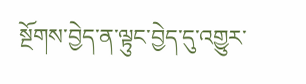སྔོགས་བྱེད་ན་ལྟུང་བྱེད་དུ་འགྱུར་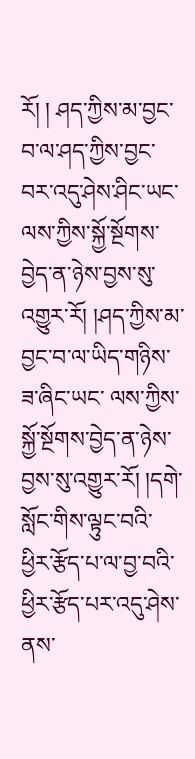རོ། ། ཤད་ཀྱིས་མ་བྱང་བ་ལ་ཤད་ཀྱིས་བྱང་བར་འདུ་ཤེས་ཤིང་ཡང་ལས་ཀྱིས་སྐྱོ་སྔོགས་ བྱེད་ན་ཉེས་བྱས་སུ་འགྱུར་རོ། །ཤད་ཀྱིས་མ་བྱང་བ་ལ་ཡིད་གཉིས་ཟ་ཞིང་ཡང་ ལས་ཀྱིས་སྐྱོ་སྔོགས་བྱེད་ན་ཉེས་བྱས་སུ་འགྱུར་རོ། །དགེ་སློང་གིས་ལྟུང་བའི་ ཕྱིར་རྩོད་པ་ལ་བྱ་བའི་ཕྱིར་རྩོད་པར་འདུ་ཤེས་ནས་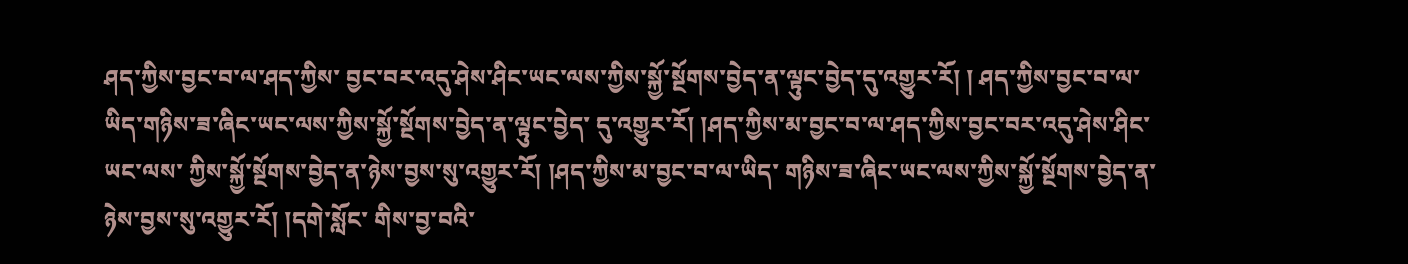ཤད་ཀྱིས་བྱང་བ་ལ་ཤད་ཀྱིས་ བྱང་བར་འདུ་ཤེས་ཤིང་ཡང་ལས་ཀྱིས་སྐྱོ་སྔོགས་བྱེད་ན་ལྟུང་བྱེད་དུ་འགྱུར་རོ། ། ཤད་ཀྱིས་བྱང་བ་ལ་ཡིད་གཉིས་ཟ་ཞིང་ཡང་ལས་ཀྱིས་སྐྱོ་སྔོགས་བྱེད་ན་ལྟུང་བྱེད་ དུ་འགྱུར་རོ། །ཤད་ཀྱིས་མ་བྱང་བ་ལ་ཤད་ཀྱིས་བྱང་བར་འདུ་ཤེས་ཤིང་ཡང་ལས་ ཀྱིས་སྐྱོ་སྔོགས་བྱེད་ན་ཉེས་བྱས་སུ་འགྱུར་རོ། །ཤད་ཀྱིས་མ་བྱང་བ་ལ་ཡིད་ གཉིས་ཟ་ཞིང་ཡང་ལས་ཀྱིས་སྐྱོ་སྔོགས་བྱེད་ན་ཉེས་བྱས་སུ་འགྱུར་རོ། །དགེ་སློང་ གིས་བྱ་བའི་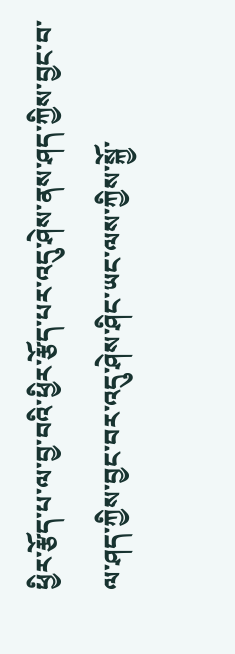ཕྱིར་རྩོད་པ་ལ་བྱ་བའི་ཕྱིར་རྩོད་པར་འདུ་ཤེས་ནས་ཤད་ཀྱིས་བྱང་བ་ ལ་ཤད་ཀྱིས་བྱང་བར་འདུ་ཤེས་ཤིང་ཡང་ལས་ཀྱིས་སྐྱོ་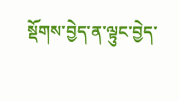སྡོགས་བྱེད་ན་ལྟུང་བྱེད་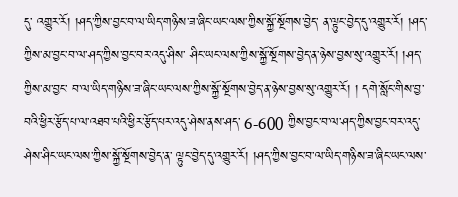དུ་ འགྱུར་རོ། །ཤད་ཀྱིས་བྱང་བ་ལ་ཡིད་གཉིས་ཟ་ཞིང་ཡང་ལས་ཀྱིས་སྐྱོ་སྔོགས་བྱེད་ ན་ལྟུང་བྱེད་དུ་འགྱུར་རོ། །ཤད་ཀྱིས་མ་བྱང་བ་ལ་ཤད་ཀྱིས་བྱང་བར་འདུ་ཤིས་ ཤིང་ཡང་ལས་ཀྱིས་སྐྱོ་སྔོགས་བྱེད་ན་ཉེས་བྱས་སུ་འགྱུར་རོ། །ཤད་ཀྱིས་མ་བྱང་ བ་ལ་ཡིད་གཉིས་ཟ་ཞིང་ཡང་ལས་ཀྱིས་སྐྱོ་སྔོགས་བྱེད་ན་ཉེས་བྱས་སུ་འགྱུར་རོ། ། དགེ་སློང་གིས་བྱ་བའི་ཕྱིར་རྩོད་པ་ལ་འཐབ་པའི་ཕྱིར་རྩོད་པར་འདུ་ཤེས་ནས་ཤད་ 6-600 ཀྱིས་བྱང་བ་ལ་ཤད་ཀྱིས་བྱང་བར་འདུ་ཤེས་ཤིང་ཡང་ལས་ཀྱིས་སྐྱོ་སྔོགས་བྱེད་ན་ ལྟུང་བྱེད་དུ་འགྱུར་རོ། །ཤད་ཀྱིས་བྱང་བ་ལ་ཡིད་གཉིས་ཟ་ཞིང་ཡང་ལས་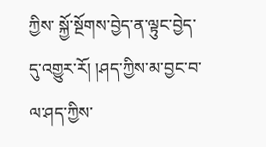ཀྱིས་ སྐྱོ་སྔོགས་བྱེད་ན་ལྟུང་བྱེད་དུ་འགྱུར་རོ། །ཤད་ཀྱིས་མ་བྱང་བ་ལ་ཤད་ཀྱིས་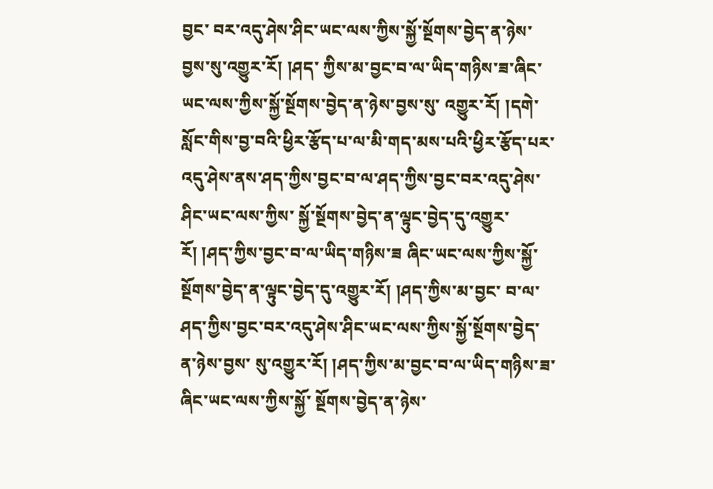བྱང་ བར་འདུ་ཤེས་ཤིང་ཡང་ལས་ཀྱིས་སྐྱོ་སྔོགས་བྱེད་ན་ཉེས་བྱས་སུ་འགྱུར་རོ། །ཤད་ ཀྱིས་མ་བྱང་བ་ལ་ཡིད་གཉིས་ཟ་ཞིང་ཡང་ལས་ཀྱིས་སྐྱོ་སྔོགས་བྱེད་ན་ཉེས་བྱས་སུ་ འགྱུར་རོ། །དགེ་སློང་གིས་བྱ་བའི་ཕྱིར་རྩོད་པ་ལ་མི་གད་མས་པའི་ཕྱིར་རྩོད་པར་ འདུ་ཤེས་ནས་ཤད་ཀྱིས་བྱང་བ་ལ་ཤད་ཀྱིས་བྱང་བར་འདུ་ཤེས་ཤིང་ཡང་ལས་ཀྱིས་ སྐྱོ་སྔོགས་བྱེད་ན་ལྟུང་བྱེད་དུ་འགྱུར་རོ། །ཤད་ཀྱིས་བྱང་བ་ལ་ཡིད་གཉིས་ཟ ཞིང་ཡང་ལས་ཀྱིས་སྐྱོ་སྔོགས་བྱེད་ན་ལྟུང་བྱེད་དུ་འགྱུར་རོ། །ཤད་ཀྱིས་མ་བྱང་ བ་ལ་ཤད་ཀྱིས་བྱང་བར་འདུ་ཤེས་ཤིང་ཡང་ལས་ཀྱིས་སྐྱོ་སྔོགས་བྱེད་ན་ཉེས་བྱས་ སུ་འགྱུར་རོ། །ཤད་ཀྱིས་མ་བྱང་བ་ལ་ཡིད་གཉིས་ཟ་ཞིང་ཡང་ལས་ཀྱིས་སྐྱོ་ སྔོགས་བྱེད་ན་ཉེས་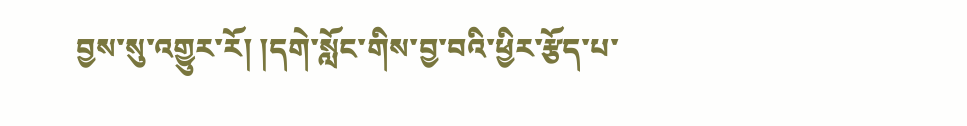བྱས་སུ་འགྱུར་རོ། །དགེ་སློང་གིས་བྱ་བའི་ཕྱིར་རྩོད་པ་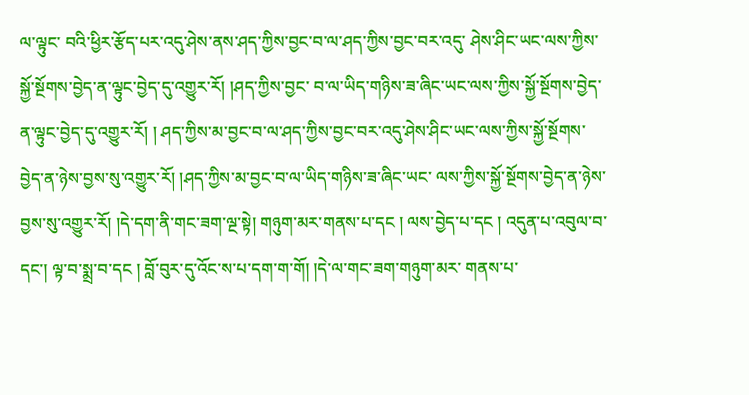ལ་ལྟུང་ བའི་ཕྱིར་རྩོད་པར་འདུ་ཤེས་ནས་ཤད་ཀྱིས་བྱང་བ་ལ་ཤད་ཀྱིས་བྱང་བར་འདུ་ ཤེས་ཤིང་ཡང་ལས་ཀྱིས་སྐྱོ་སྔོགས་བྱེད་ན་ལྟུང་བྱེད་དུ་འགྱུར་རོ། །ཤད་ཀྱིས་བྱང་ བ་ལ་ཡིད་གཉིས་ཟ་ཞིང་ཡང་ལས་ཀྱིས་སྐྱོ་སྔོགས་བྱེད་ན་ལྟུང་བྱེད་དུ་འགྱུར་རོ། ། ཤད་ཀྱིས་མ་བྱང་བ་ལ་ཤད་ཀྱིས་བྱང་བར་འདུ་ཤེས་ཤིང་ཡང་ལས་ཀྱིས་སྐྱོ་སྔོགས་ བྱེད་ན་ཉེས་བྱས་སུ་འགྱུར་རོ། །ཤད་ཀྱིས་མ་བྱང་བ་ལ་ཡིད་གཉིས་ཟ་ཞིང་ཡང་ ལས་ཀྱིས་སྐྱོ་སྔོགས་བྱེད་ན་ཉེས་བྱས་སུ་འགྱུར་རོ། །དེ་དག་ནི་གང་ཟག་ལྔ་སྟེ། གཉུག་མར་གནས་པ་དང ། ལས་བྱེད་པ་དང ། འདུན་པ་འབུལ་བ་དང་། ལྟ་བ་སྨྲ་བ་དང ། བློ་བུར་དུ་འོང་ས་པ་དག་ག་གོ། །དེ་ལ་གང་ཟག་གཉུག་མར་ གནས་པ་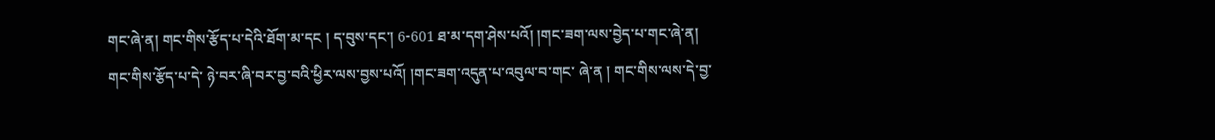གང་ཞེ་ན། གང་གིས་རྩོད་པ་དེའི་ཐོག་མ་དང ། ད་བུས་དང་། 6-601 ཐ་མ་དག་ཤེས་པའོ། །གང་ཟག་ལས་བྱེད་པ་གང་ཞེ་ན། གང་གིས་རྩོད་པ་དེ་ ཉེ་བར་ཞི་བར་བྱ་བའི་ཕྱིར་ལས་བྱས་པའོ། །གང་ཟག་འདུན་པ་འབུལ་བ་གང་ ཞེ་ན ། གང་གིས་ལས་དེ་བྱ་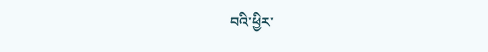བའི་ཕྱིར་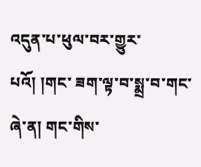འདུན་པ་ཕུལ་བར་གྱུར་པའོ། །གང་ ཟག་ལྟ་བ་སྨྲ་བ་གང་ཞེ་ན། གང་གིས་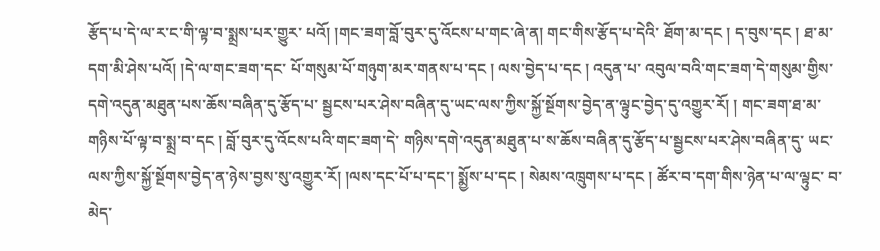རྩོད་པ་དེ་ལ་ར་ང་གི་ལྟ་བ་སྨྲས་པར་གྱུར་ པའོ། །གང་ཟག་བློ་བུར་དུ་འོངས་པ་གང་ཞེ་ན། གང་གིས་རྩོད་པ་དེའི་ ཐོག་མ་དང ། ད་བུས་དང ། ཐ་མ་དག་མི་ཤེས་པའོ། །དེ་ལ་གང་ཟག་དང་ པོ་གསུམ་པོ་གཉུག་མར་གནས་པ་དང ། ལས་བྱེད་པ་དང ། འདུན་པ་ འབུལ་བའི་གང་ཟག་དེ་གསུམ་གྱིས་དགེ་འདུན་མཐུན་པས་ཆོས་བཞིན་དུ་རྩོད་པ་ སྦྱངས་པར་ཤེས་བཞིན་དུ་ཡང་ལས་ཀྱིས་སྐྱོ་སྔོགས་བྱེད་ན་ལྟུང་བྱེད་དུ་འགྱུར་རོ། ། གང་ཟག་ཐ་མ་གཉིས་པོ་ལྟ་བ་སྨྲ་བ་དང ། བློ་བུར་དུ་འོངས་པའི་གང་ཟག་དེ་ གཉིས་དགེ་འདུན་མཐུན་པ་ས་ཆོས་བཞིན་དུ་རྩོད་པ་སྦྱངས་པར་ཤེས་བཞིན་དུ་ ཡང་ལས་ཀྱིས་སྐྱོ་སྔོགས་བྱེད་ན་ཉེས་བྱས་སུ་འགྱུར་རོ། །ལས་དང་པོ་པ་དང་། སྨྱོས་པ་དང ། སེམས་འཁྲུགས་པ་དང ། ཚོར་བ་དག་གིས་ཉེན་པ་ལ་ལྟུང་ བ་མེད་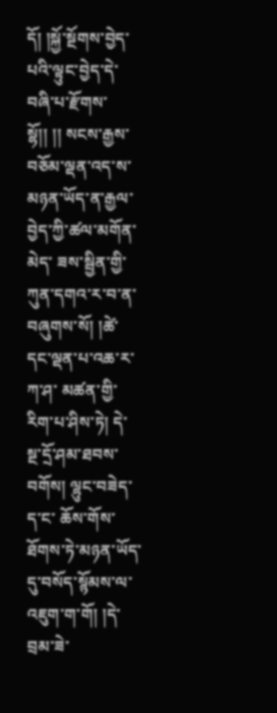དོ། །སྐྱོ་སྔོགས་བྱེད་པའི་ལྟུང་བྱེད་དེ་བཞི་པ་རྫོགས་སྷོ།། །། སངས་རྒྱས་བཅོམ་ལྡན་འད་ས་མཉན་ཡོད་ན་རྒྱལ་བྱེད་ཀྱི་ཚལ་མགོན་མེད་ ཟས་སྦྱིན་གྱི་ཀུན་དགའ་ར་བ་ན་བཞུགས་སོ། །ཚེ་དང་ལྡན་པ་འཆ་ར་ཀ་ཤ་ མཚན་གྱི་རིག་པ་ཤིས་ཏེ། དེ་སྔ་དྲོ་ཤམ་ཐབས་བགོས། ལྷུང་བཟེད་ད་ང་ ཆོས་གོས་ཐོགས་ཏེ་མཉན་ཡོད་དུ་བསོད་སྙོམས་ལ་འཇུག་ག་གོ། །དེ་བྲམ་ཟེ་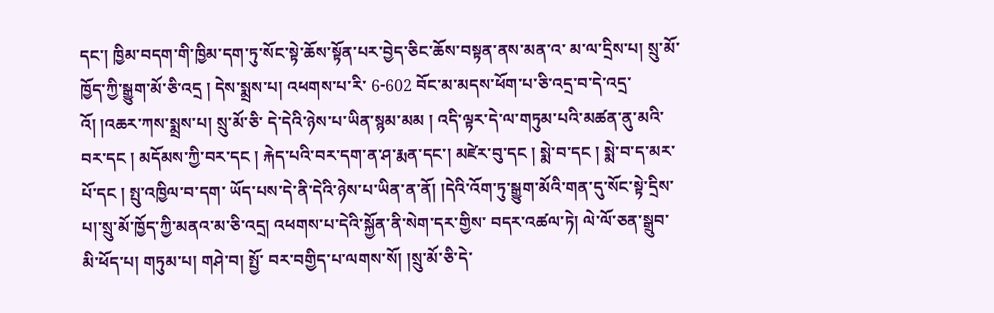དང་། ཁྱིམ་བདག་གི་ཁྱིམ་དག་ཏུ་སོང་སྟེ་ཆོས་སྟོན་པར་བྱེད་ཅིང་ཆོས་བསྟན་ནས་མན་འ་ མ་ལ་དྲིས་པ། སྲུ་མོ་ཁྱོད་ཀྱི་སྒྱུག་མོ་ཅི་འདྲ ། དེས་སྨྲས་པ། འཕགས་པ་རི་ 6-602 བོང་མ་མདས་ཕོག་པ་ཅི་འདྲ་བ་དེ་འདྲ་འོ། །འཆར་ཀས་སྨྲས་པ། སྲུ་མོ་ཅི་ དེ་དེའི་ཉེས་པ་ཡིན་སྙམ་མམ ། འདི་ལྟར་དེ་ལ་གཏུམ་པའི་མཚན་ནུ་མའི་ བར་དང ། མདོམས་ཀྱི་བར་དང ། རྐེད་པའི་བར་དག་ན་ཤ་རྨན་དང་། མཛེར་བུ་དང ། སྨེ་བ་དང ། སྨེ་བ་ད་མར་པོ་དང ། སྤུ་འཁྱིལ་བ་དག་ ཡོད་པས་དེ་ནི་དེའི་ཉེས་པ་ཡིན་ན་ནོ། །དེའི་འོག་ཏུ་སྒྱུག་མོའི་གན་དུ་སོང་སྟེ་དྲིས་ པ།་སྲུ་མོ་ཁྱོད་ཀྱི་མནའ་མ་ཅི་འདྲ། འཕགས་པ་དེའི་སྐྱོན་ནི་སེག་དར་གྱིས་ བདར་འཚལ་ཏེ། ལེ་ལོ་ཅན་སྒྲུབ་མི་ཕོད་པ། གཏུམ་པ། གཤེ་བ། སྤྱོ་ བར་བགྱིད་པ་ལགས་སོ། །སྲུ་མོ་ཅི་དེ་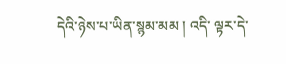དེའི་ཉེས་པ་ཡིན་སྙམ་མམ ། འདི་ ལྟར་དེ་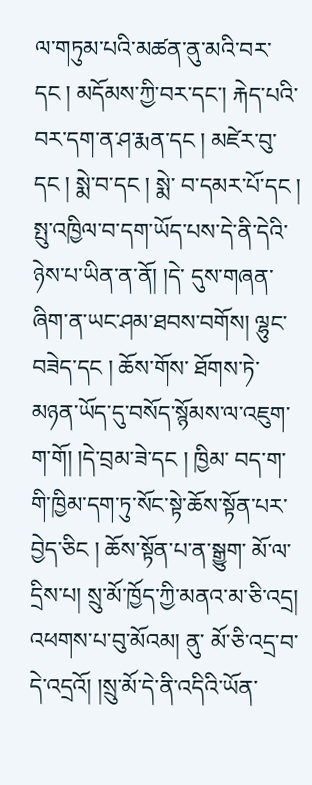ལ་གཏུམ་པའི་མཚན་ནུ་མའི་བར་དང ། མདོམས་ཀྱི་བར་དང་། རྐེད་པའི་བར་དག་ན་ཤ་རྨན་དང ། མཛེར་བུ་དང ། སྨེ་བ་དང ། སྨེ་ བ་དམར་པོ་དང ། སྤུ་འཁྱིལ་བ་དག་ཡོད་པས་དེ་ནི་དེའི་ཉེས་པ་ཡིན་ན་ནོ། །དེ་ དུས་གཞན་ཞིག་ན་ཡང་ཤམ་ཐབས་བགོས། ལྷུང་བཟེད་དང ། ཆོས་གོས་ ཐོགས་ཏེ་མཉན་ཡོད་དུ་བསོད་སྙོམས་ལ་འཇུག་ག་གོ། །དེ་བྲམ་ཟེ་དང ། ཁྱིམ་ བད་ག་གི་ཁྱིམ་དག་ཏུ་སོང་སྟེ་ཆོས་སྟོན་པར་བྱེད་ཅིང ། ཆོས་སྟོན་པ་ན་སྒྱུག་ མོ་ལ་དྲིས་པ། སྲུ་མོ་ཁྱོད་ཀྱི་མནའ་མ་ཅི་འདྲ། འཕགས་པ་བུ་མོའམ། ནུ་ མོ་ཅི་འདྲ་བ་དེ་འདྲའོ། །སྲུ་མོ་དེ་ནི་འདིའི་ཡོན་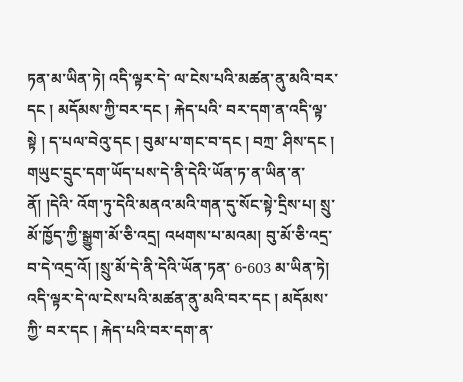ཏན་མ་ཡིན་ཏེ། འདི་ལྟར་དེ་ ལ་ངེས་པའི་མཚན་ནུ་མའི་བར་དང ། མདོམས་ཀྱི་བར་དང ། རྐེད་པའི་ བར་དག་ན་འདི་ལྟ་སྟེ ། ད་པལ་བེའུ་དང ། བུམ་པ་གང་བ་དང ། བཀྲ་ ཤིས་དང ། གཡུང་དྲུང་དག་ཡོད་པས་དེ་ནི་དེའི་ཡོན་ཏ་ན་ཡིན་ན་ནོ། །དེའི་ འོག་ཏུ་དེའི་མནའ་མའི་གན་དུ་སོང་སྟེ་དྲིས་པ། སྲུ་མོ་ཁྱོད་ཀྱི་སྒྱུག་མོ་ཅི་འདྲ། འཕགས་པ་མའམ། བུ་མོ་ཅི་འདྲ་བ་དེ་འདྲ་འོ། །སྲུ་མོ་དེ་ནི་དེའི་ཡོན་ཏན་ 6-603 མ་ཡིན་ཏེ། འདི་ལྟར་དེ་ལ་ངེས་པའི་མཚན་ནུ་མའི་བར་དང ། མདོམས་ཀྱི་ བར་དང ། རྐེད་པའི་བར་དག་ན་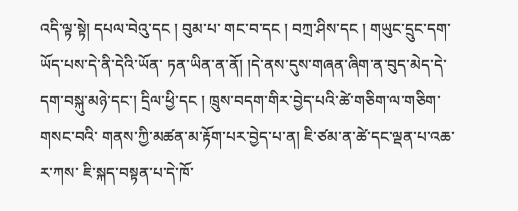འདི་ལྟ་སྟེ། དཔལ་བེའུ་དང ། བུམ་པ་ གང་བ་དང ། བཀྲ་ཤིས་དང ། གཡུང་དྲུང་དག་ཡོད་པས་དེ་ནི་དེའི་ཡོན་ ཏན་ཡིན་ན་ནོ། །དེ་ནས་དུས་གཞན་ཞིག་ན་བུད་མེད་དེ་དག་བསྐུ་མཉེ་དང་། དྲིལ་ཕྱི་དང ། ཁྲུས་བདག་གིར་བྱེད་པའི་ཚེ་གཅིག་ལ་གཅིག་གསང་བའི་ གནས་ཀྱི་མཚན་མ་རྟོག་པར་བྱེད་པ་ན། ཇི་ཙམ་ན་ཚེ་དང་ལྡན་པ་འཆ་ར་ཀས་ ཇི་སྐད་བསྟན་པ་དེ་ཁོ་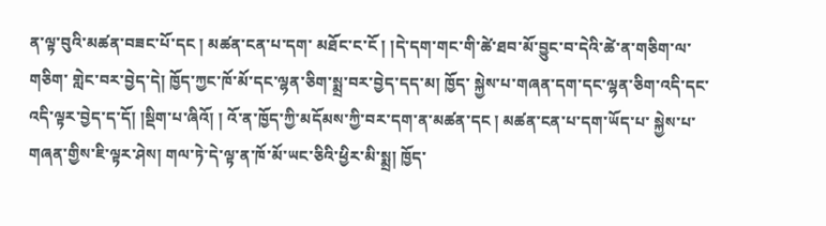ན་ལྟ་བུའི་མཚན་བཟང་པོ་དང ། མཚན་ངན་པ་དག་ མཐོང་ང་ངོ ། །དེ་དག་གང་གི་ཚེ་ཐབ་མོ་བྱུང་བ་དེའི་ཚེ་ན་གཅིག་ལ་གཅིག་ གླེང་བར་བྱེད་དེ། ཁྱོད་ཀྱང་ཁོ་མོ་དང་ལྷན་ཅིག་སྨྲ་བར་བྱེད་དད་མ། ཁྱོད་ སྐྱེས་པ་གཞན་དག་དང་ལྷན་ཅིག་འདི་དང་འདི་ལྟར་བྱེད་ད་དོ། །སྡིག་པ་ཞིའོ། ། འོ་ན་ཁྱོད་ཀྱི་མདོམས་ཀྱི་བར་དག་ན་མཚན་དང ། མཚན་ངན་པ་དག་ཡོད་པ་ སྐྱེས་པ་གཞན་གྱིས་ཇི་ལྟར་ཤེས། གལ་ཏེ་དེ་ལྟ་ན་ཁོ་མོ་ཡང་ཅིའི་ཕྱིར་མི་སྨྲ། ཁྱོད་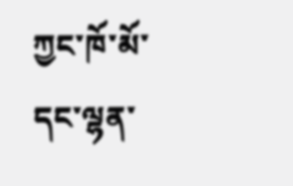ཀྱང་ཁོ་མོ་དང་ལྷན་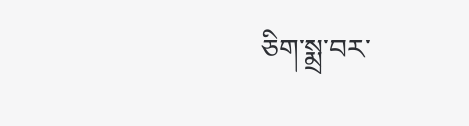ཅིག་སྨྲ་བར་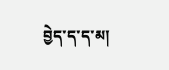བྱེད་ད་ད་མ།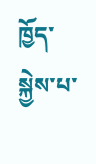ཁྱོད་སྐྱེས་པ་